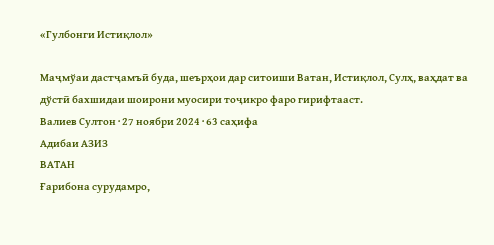«Гулбонги Истиқлол»

Маҷмўаи дастҷамъӣ буда, шеърҳои дар ситоиши Ватан, Истиқлол, Сулҳ, ваҳдат ва дўстӣ бахшидаи шоирони муосири тоҷикро фаро гирифтааст.
Валиев Султон · 27 ноябри 2024 · 63 саҳифа
Адибаи АЗИЗ
ВАТАН
Ғарибона сурудамро,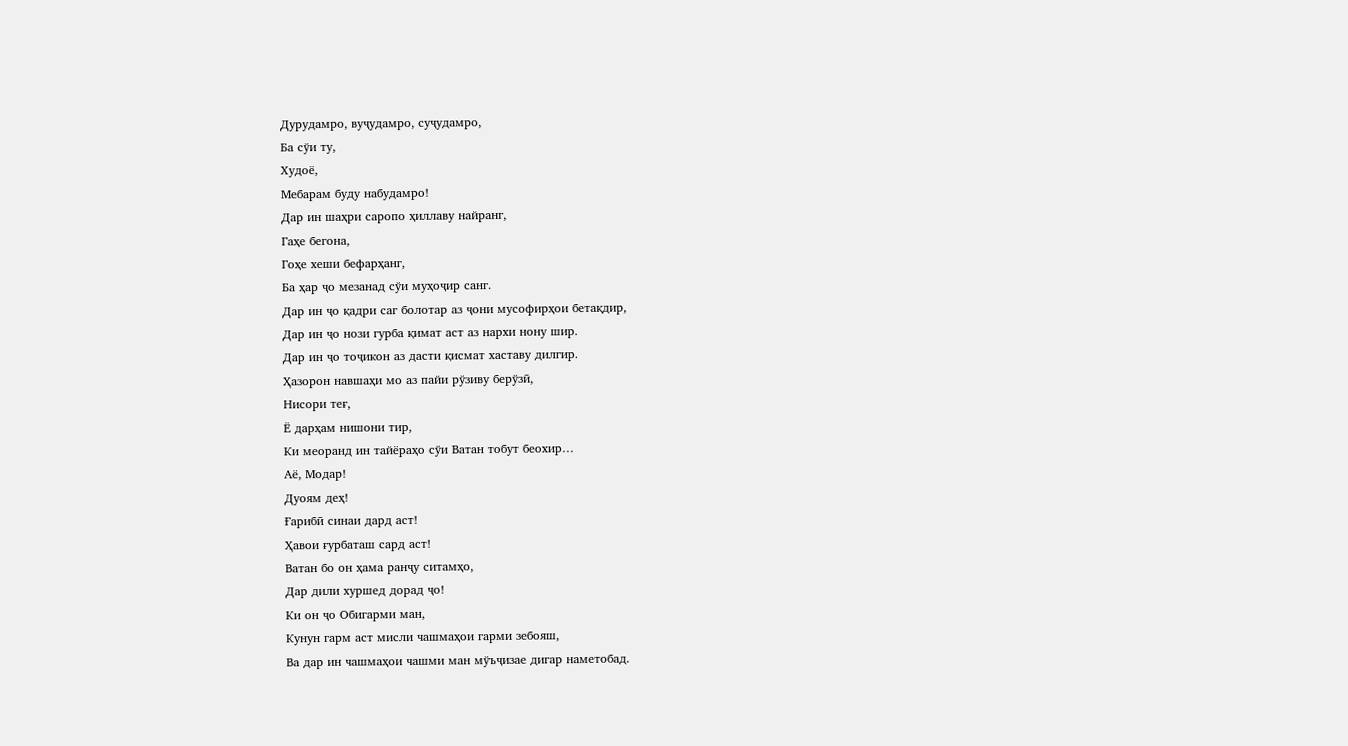Дурудамро, вуҷудамро, суҷудамро,
Ба сўи ту,
Худоё,
Мебарам буду набудамро!
Дар ин шаҳри саропо ҳиллаву найранг,
Гаҳе бегона,
Гоҳе хеши бефарҳанг,
Ба ҳар ҷо мезанад сўи муҳоҷир санг.
Дар ин ҷо қадри саг болотар аз ҷони мусофирҳои бетақдир,
Дар ин ҷо нози гурба қимат аст аз нархи нону шир.
Дар ин ҷо тоҷикон аз дасти қисмат хаставу дилгир.
Ҳазорон навшаҳи мо аз пайи рўзиву берўзӣ,
Нисори теғ,
Ё дарҳам нишони тир,
Ки меоранд ин тайёраҳо сўи Ватан тобут беохир…
Аё, Модар!
Дуоям деҳ!
Ғарибӣ синаи дард аст!
Ҳавои ғурбаташ сард аст!
Ватан бо он ҳама ранҷу ситамҳо,
Дар дили хуршед дорад ҷо!
Ки он ҷо Обигарми ман,
Кунун гарм аст мисли чашмаҳои гарми зебояш,
Ва дар ин чашмаҳои чашми ман мўъҷизае дигар наметобад.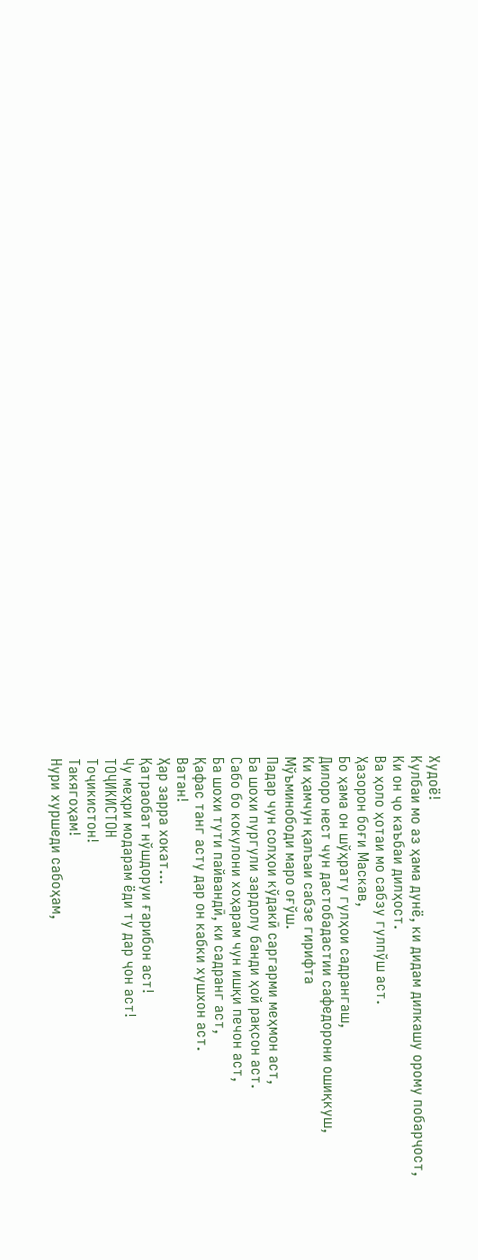Худоё!
Кулбаи мо аз ҳама дунё, ки дидам дилкашу орому побарҷост,
Ки он ҷо каъбаи дилҳост.
Ва ҳоло ҳотаи мо сабзу гулпўш аст.
Ҳазорон боғи Маскав,
Бо ҳама он шўҳрату гулҳои садрангаш,
Дилоро нест чун дастобадастии сафедорони ошиқкуш,
Ки ҳамчун қалъаи сабзе гирифта
Мўъминободи маро оғўш.
Падар чун солҳои кўдакӣ саргарми меҳмон аст,
Ба шохи пургули зардолу банди ҳой рақсон аст.
Сабо бо кокулони хоҳарам чун ишқи печон аст,
Ба шохи тути пайвандӣ, ки садранг аст,
Қафас танг асту дар он кабки хушхон аст.
Ватан!
Ҳар зарра хокат…
Қатраобат нўшдоруи ғарибон аст!
Чу меҳри модарам ёди ту дар ҷон аст!
ТОҶИКИСТОН
Тоҷикистон!
Такягоҳам!
Нури хуршеди сабоҳам,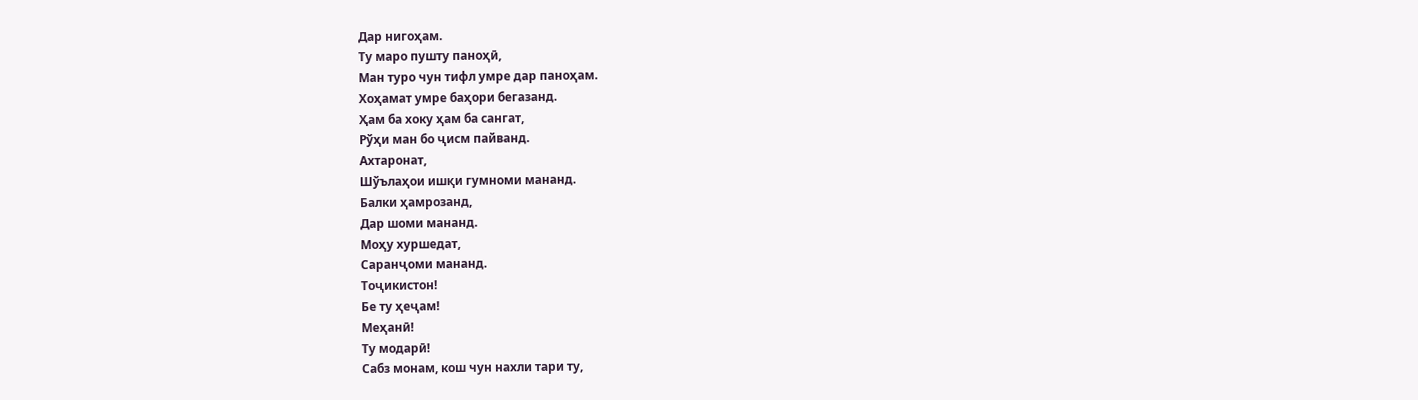Дар нигоҳам.
Ту маро пушту паноҳӣ,
Ман туро чун тифл умре дар паноҳам.
Хоҳамат умре баҳори бегазанд.
Ҳам ба хоку ҳам ба сангат,
Рўҳи ман бо ҷисм пайванд.
Ахтаронат,
Шўълаҳои ишқи гумноми мананд.
Балки ҳамрозанд,
Дар шоми мананд.
Моҳу хуршедат,
Саранҷоми мананд.
Тоҷикистон!
Бе ту ҳеҷам!
Меҳанӣ!
Ту модарӣ!
Сабз монам, кош чун нахли тари ту,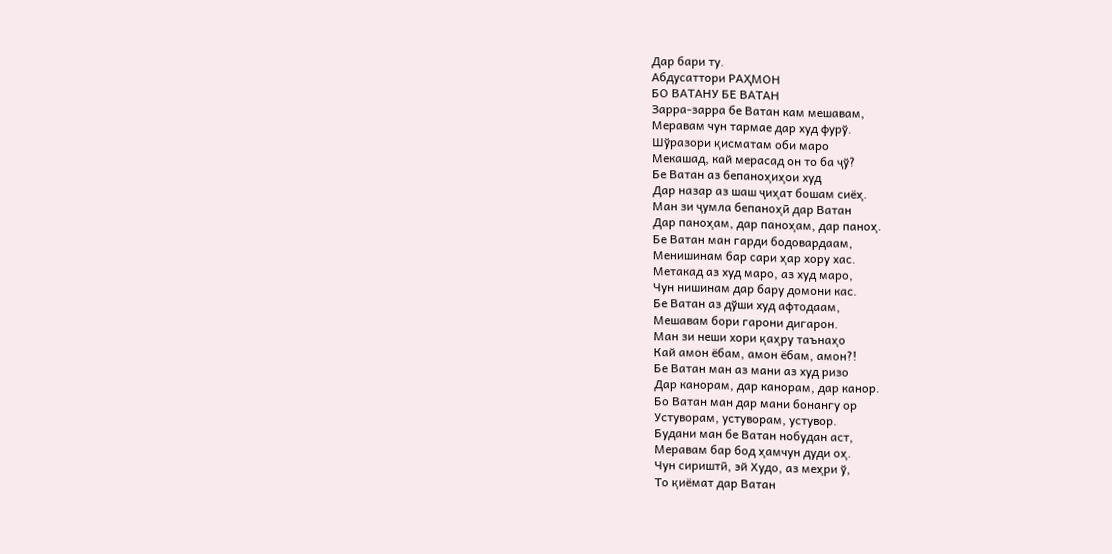Дар бари ту.
Абдусаттори РАҲМОН
БО ВАТАНУ БЕ ВАТАН
Зарра-зарра бе Ватан кам мешавам,
Меравам чун тармае дар худ фурў.
Шўразори қисматам оби маро
Мекашад, кай мерасад он то ба ҷў?
Бе Ватан аз бепаноҳиҳои худ
Дар назар аз шаш ҷиҳат бошам сиёҳ.
Ман зи ҷумла бепаноҳӣ дар Ватан
Дар паноҳам, дар паноҳам, дар паноҳ.
Бе Ватан ман гарди бодовардаам,
Менишинам бар сари ҳар хору хас.
Метакад аз худ маро, аз худ маро,
Чун нишинам дар бару домони кас.
Бе Ватан аз дўши худ афтодаам,
Мешавам бори гарони дигарон.
Ман зи неши хори қаҳру таънаҳо
Кай амон ёбам, амон ёбам, амон?!
Бе Ватан ман аз мани аз худ ризо
Дар канорам, дар канорам, дар канор.
Бо Ватан ман дар мани бонангу ор
Устуворам, устуворам, устувор.
Будани ман бе Ватан нобудан аст,
Меравам бар бод ҳамчун дуди оҳ.
Чун сириштӣ, эй Худо, аз меҳри ў,
То қиёмат дар Ватан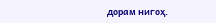дорам нигоҳ.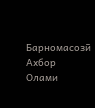Барномасозӣ
Ахбор
Олами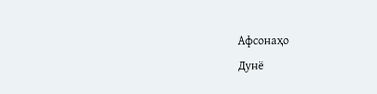Афсонаҳо
Дунё